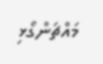މައްޗަންގޯޅި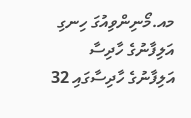މއ.މޯނިންވިއުގަ ހިނގި އަލިފާނުގެ ހާދިސާ
އަލިފާނުގެ ހާދިސާގައި 32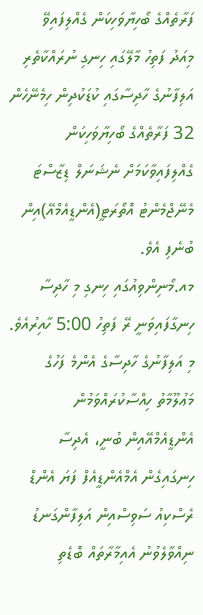ފަރާތެއްގެ ބޯހިޔާވަހިކަން ގެއްލިފައިވޭ
މިއަދު ފަތިހު މާލޭގައި ހިނގި ނުރައްކާތެރި އަލިފާނުގެ ހާދިސާގައި ކުޑަކުދިން ހިމެނޭހެން 32 ފަރާތެއްގެ ބޯހިޔާވަހިކަން ގެއްލިފައިވާކަމަށް ނެޝަނަލް ޑިޒާސްޓަ މެނޭޖްމެންޓު އޮތޯރަޓީ(އެންޑީއެމްއޭ)އިން ބުނެފި އެވެ.
މއ.މޯނިންވިއުގައި ހިނގި މި ހާދިސާ ހިނގާފައިވަނީ ރޭ ފަތިހު 5:00 ހާއިރުއެވެ. މި އަލިފާނުގެ ހާދިސާގެ އެންމެ ފަހުގެ މަޢުލޫމާތު ހިއްސާކުރައްވަމުން އެންޑީއެމްއޭއިން ބުނީ، އެދިސާ ހިނގައިގެން އެމްއެންޑީއެފް ފަޔަ އެންޑް ރެސްކިއު ސަވިސްއިން އަލިފާންގަނޑު ނިއްވާލެވުނު އެއިމާރާތައް ބޮޑެތި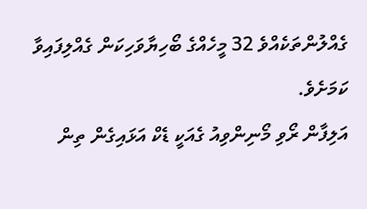ގެއްލުންތަކެއްވެ 32 މީހެއްގެ ބޯހިޔާވަހިކަން ގެއްލިފައިވާ ކަމަށެވެ.
އަލިފާން ރޯވި މޯނިންވިއު ގެއަކީ ޑެކް އަޅައިގެން ތިން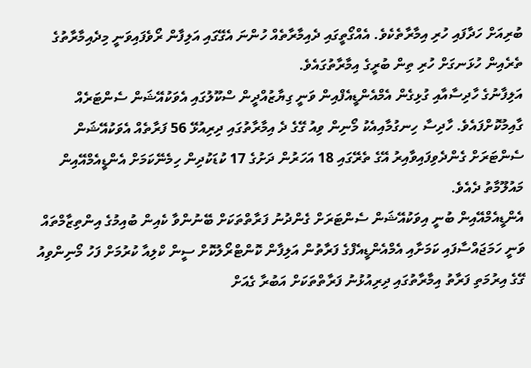ބުރިއަށް ހަދާފައި ހުރި އިމާރާތެކެވެ. އެއްގޯތީގައި ދެއިމާރާތެއް ހުންނަ އެގޭގައި އަލިފާން ރޯވެފައިވަނީ މިދެއިމާރާތުގެ ތެރެއިން ހުޅަނގަށް ހުރި ތިން ބުރީގެ އިމާރާތުގައެވެ.
އަލިފާނުގެ ހާދިސާއާއި ގުޅިގެން އެމްއެންޑީއެފްއިން ވަނީ ގިޔާޒުއްދީން ސްކޫލުގައި އެވަކުއޭޝަން ސެންޓަރެއް ގާއިމުކޮށްފައެވެ. ހާދިސާ ހިނގުމާއިއެކު މޯނިން ވިއު ގޭގެ ދެ އިމާރާތުގައި ދިރިއުޅޭ 56 ފަރާތެއް އެވަކުއޭޝަން ސެންޓަރަށް ގެންދެވިފައިވާއިރު އޭގެ ތެރޭގައި 18 އަހަރުން ދަށުގެ 17 ކުޑަކުދިން ހިމެނޭކަމަށް އެންޑީއެމްއޭއިން މައުލޫމާތު ދެއެވެ.
އެންޑީއެމްއޭއިން ބުނީ އިވަކުއޭޝަން ސެންޓަރަށް ގެންދުނު ފަރާތްތަކަށް ބޭނުންވާ ކެއިން ބުއިމުގެ އިންތިޒާމްތައް ވަނީ ހަމަޖައްސާފައި ކަމަށާއި އެމްއެންޑީއެފްގެ ފަރާތުން އަލިފާން ކޮންޓްރޯލުކޮށް ސީން ކްލިއާ ކުރުމަށް ފަހު މޯނިންވިއު ގޭގެ އިރުމަތި ފަރާތު އިމާރާތުގައި ދިރިއުޅުނު ފަރާތްތަކަށް އަބުރާ ގެއަށް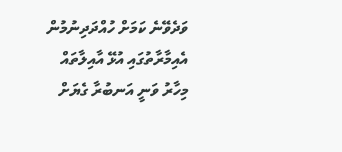ވަދެވޭނެ ކަމަށް ހުއްދަދިނުމުން އެއިމާރާތުގައި އުޅޭ އާއިލާތައް މިހާރު ވަނީ އަނބުރާ ގެޔަށް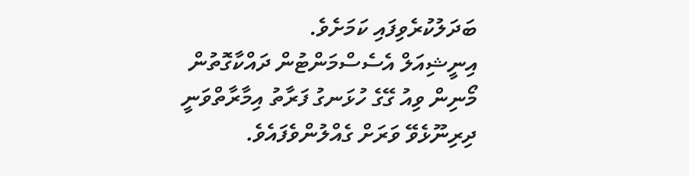ބަދަލުކުރެވިފައި ކަމަށެވެ.
އިނީޝިއަލް އެސެސްމަންޓުން ދައްކާގޮތުން މޯނިން ވިއު ގޭގެ ހުޅަނގު ފަރާތު އިމާރާތްވަނީ ދިރިނޫޅެވޭ ވަރަށް ގެއްލުންވެފައެވެ.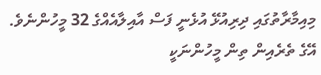މިއިމާރާތުގައި ދިރިއުޅޭ އުޅެނީ ފަސް އާއިލާއެއްގެ 32 މީހުންނެވެ. އޭގެ ތެރެއިން ތިން މީހުންނަކީ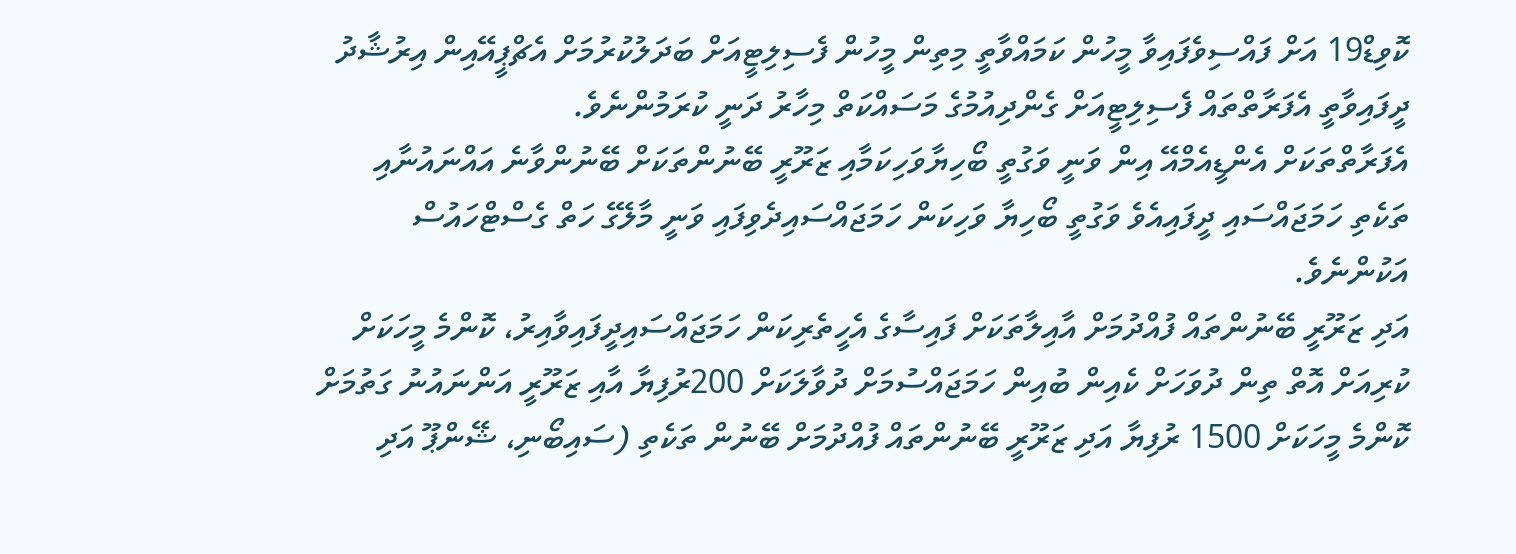ކޮވިޑް19 އަށް ފައްސިވެފައިވާ މީހުން ކަމައްވާތީ މިތިން މީހުން ފެސިލިޓީއަށް ބަދަލުކުރުމަށް އެޗްޕީއޭއިން އިރުޝާދު ދީފައިވާތީ އެފަރާތްތައް ފެސިލިޓީއަށް ގެންދިއުމުގެ މަސައްކަތް މިހާރު ދަނީ ކުރަމުންނެވެ.
އެފަރާތްތަކަށް އެންޑީއެމްއޭ އިން ވަނީ ވަގުތީ ބޯހިޔާވަހިކަމާއި ޒަރޫރީ ބޭނުންތަކަށް ބޭނުންވާނެ އައްނައުނާއި ތަކެތި ހަމަޖައްސައި ދީފައިއެވެ ވަގުތީ ބޯހިޔާ ވަހިކަން ހަމަޖައްސައިދެވިފައި ވަނީ މާލޭގެ ހަތް ގެސްޓްހައުސް އަކުންނެވެ.
އަދި ޒަރޫރީ ބޭނުންތައް ފުއްދުމަށް އާއިލާތަކަށް ފައިސާގެ އެހީތެރިކަން ހަމަޖައްސައިދީފައިވާއިރު، ކޮންމެ މީހަކަށް ކުރިއަށް އޮތް ތިން ދުވަހަށް ކެއިން ބުއިން ހަމަޖައްސުމަށް ދުވާލަކަށް 200ރުފިޔާ އާއި ޒަރޫރީ އަންނައުނު ގަތުމަށް ކޮންމެ މީހަކަށް 1500 ރުފިޔާ އަދި ޒަރޫރީ ބޭނުންތައް ފުއްދުމަށް ބޭނުން ތަކެތި (ސައިބޯނި، ޝޭންޕޫ އަދި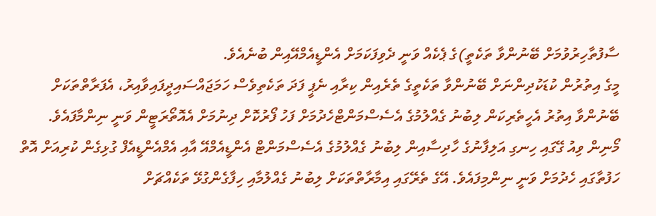ސާފުތާހިރުވުމަށް ބޭނުންވާ ތަކެތީ)ގެ ޕެކެއް ވަނީ ދެވިފަކަމަށް އެންޑީއެމްއޭއިން ބުނެއެވެ.
މީގެ އިތުރުން ކުޑަކުދިންނަށް ބޭނުންވާ ތަކެތީގެ ތެރެއިން ކިރާއި ނެޕީ ފަދަ ތަކެތިވެސް ހަމަޖައްސައިދީފައިވާއިރު، އެފަރާތްތަކަށް ބޭނުންވާ އިތުރު އެހީތެރިކަން ލިބުނު ގެއްލުމުގެ އެސެސްމަންޓްހެދުމަށް ފަހު ފޯރުކޮށް ދިނުމަށް އެއޮތޯރަޓީން ވަނީ ނިންމާފައެވެ.
މޯނިން ވިއު ގޭގައި ހިނގި އަލިފާނުގެ ހާދިސާއިން ލިބުނު ގެއްލުމުގެ އެސެސްމަންޓް އެންޑީއެމްއޭ އާއި އެމްއެންޑީއެފް ގުޅިގެން ކުރިއަށް އޮތް ހަފުތާގައި ހެދުމަށް ވަނީ ނިންމިފައެވެ. އޭގެ ތެރޭގައި އިމާރާތްތަކަށް ލިބުނު ގެއްލުމާއި ހިފާގެންގުޅޭ ތަކެއްޗަށް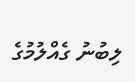ލިބުނު ގެއްލުމުގެ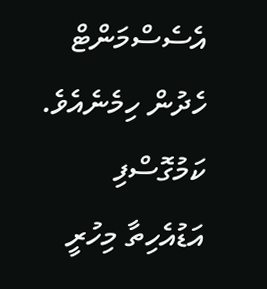އެސެސްމަންޓް ހެދުން ހިމެނެއެވެ.
ކަމުގޮސްފި
އަޑުއެހިތާ މިހުރީ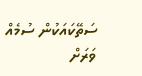ސަތޭކައަކުން ސުމެއް
ވަރަށް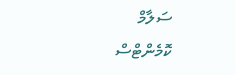ސަލާމް
ކޮމެންޓްސް